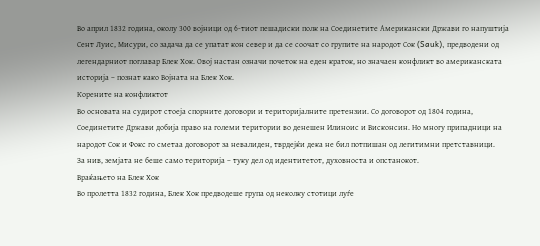Во април 1832 година, околу 300 војници од 6-тиот пешадиски полк на Соединетите Американски Држави го напуштија Сент Луис, Мисури, со задача да се упатат кон север и да се соочат со групите на народот Сок (Sauk), предводени од легендарниот поглавар Блек Хок. Овој настан означи почеток на еден краток, но значаен конфликт во американската историја – познат како Војната на Блек Хок.
Корените на конфликтот
Во основата на судирот стоеја спорните договори и територијалните претензии. Со договорот од 1804 година, Соединетите Држави добија право на големи територии во денешен Илиноис и Висконсин. Но многу припадници на народот Сок и Фокс го сметаа договорот за невалиден, тврдејќи дека не бил потпишан од легитимни претставници.
За нив, земјата не беше само територија – туку дел од идентитетот, духовноста и опстанокот.
Враќањето на Блек Хок
Во пролетта 1832 година, Блек Хок предводеше група од неколку стотици луѓе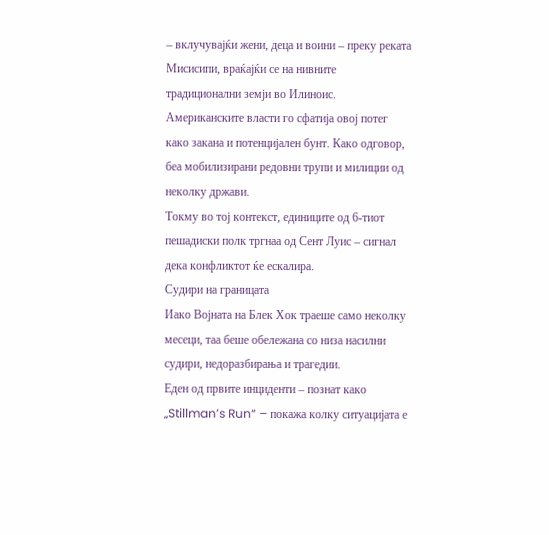– вклучувајќи жени, деца и воини – преку реката Мисисипи, враќајќи се на нивните традиционални земји во Илиноис.
Американските власти го сфатија овој потег како закана и потенцијален бунт. Како одговор, беа мобилизирани редовни трупи и милиции од неколку држави.
Токму во тој контекст, единиците од 6-тиот пешадиски полк тргнаа од Сент Луис – сигнал дека конфликтот ќе ескалира.
Судири на границата
Иако Војната на Блек Хок траеше само неколку месеци, таа беше обележана со низа насилни судири, недоразбирања и трагедии.
Еден од првите инциденти – познат како „Stillman’s Run“ – покажа колку ситуацијата е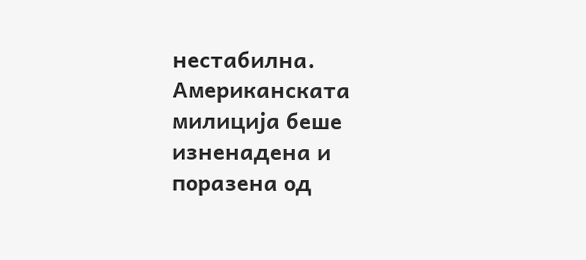нестабилна. Американската милиција беше изненадена и поразена од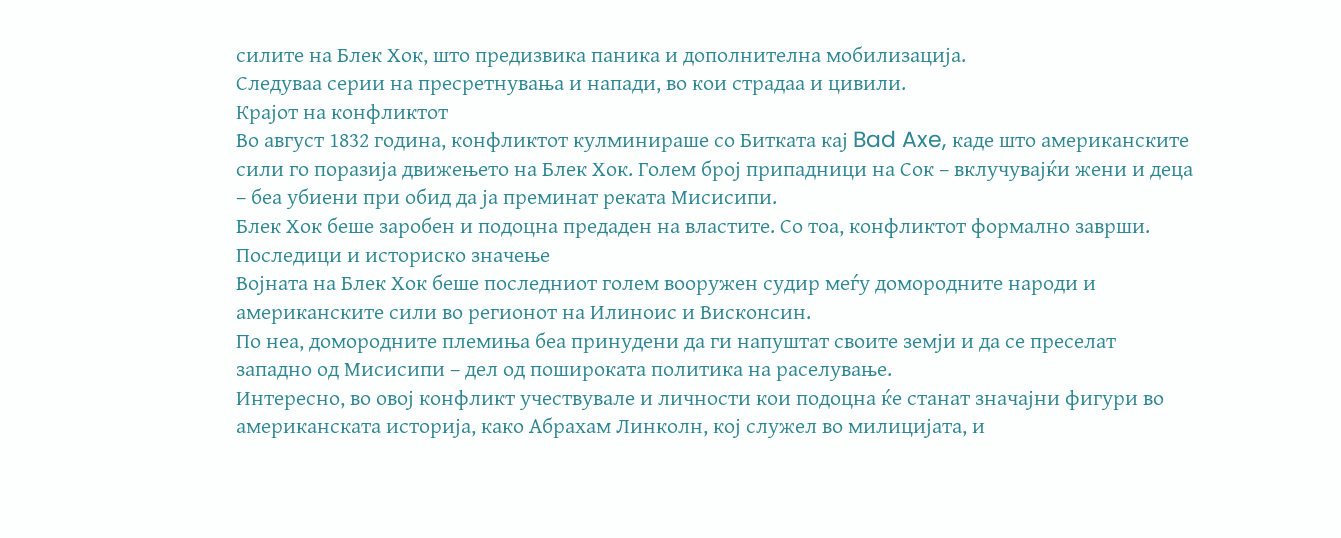силите на Блек Хок, што предизвика паника и дополнителна мобилизација.
Следуваа серии на пресретнувања и напади, во кои страдаа и цивили.
Крајот на конфликтот
Во август 1832 година, конфликтот кулминираше со Битката кај Bad Axe, каде што американските сили го поразија движењето на Блек Хок. Голем број припадници на Сок – вклучувајќи жени и деца – беа убиени при обид да ја преминат реката Мисисипи.
Блек Хок беше заробен и подоцна предаден на властите. Со тоа, конфликтот формално заврши.
Последици и историско значење
Војната на Блек Хок беше последниот голем вооружен судир меѓу домородните народи и американските сили во регионот на Илиноис и Висконсин.
По неа, домородните племиња беа принудени да ги напуштат своите земји и да се преселат западно од Мисисипи – дел од пошироката политика на раселување.
Интересно, во овој конфликт учествувале и личности кои подоцна ќе станат значајни фигури во американската историја, како Абрахам Линколн, кој служел во милицијата, и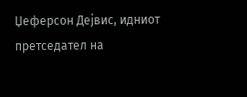Џеферсон Дејвис, идниот претседател на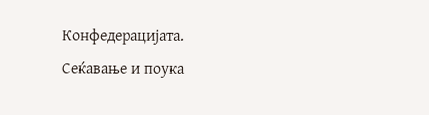Конфедерацијата.
Сеќавање и поука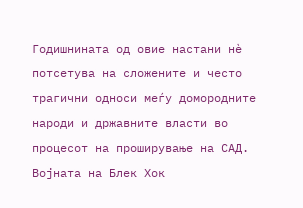Годишнината од овие настани нè потсетува на сложените и често трагични односи меѓу домородните народи и државните власти во процесот на проширување на САД.
Војната на Блек Хок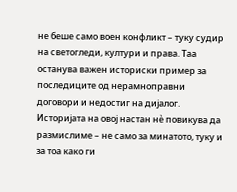не беше само воен конфликт – туку судир на светогледи, култури и права. Таа останува важен историски пример за последиците од нерамноправни договори и недостиг на дијалог.
Историјата на овој настан нè повикува да размислиме – не само за минатото, туку и за тоа како ги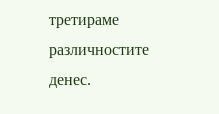третираме различностите денес.